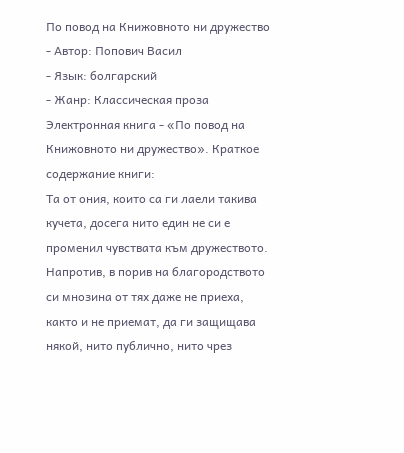По повод на Книжовното ни дружество
- Автор: Попович Васил
- Язык: болгарский
- Жанр: Классическая проза
Электронная книга - «По повод на Книжовното ни дружество». Краткое содержание книги:
Та от ония, които са ги лаели такива кучета, досега нито един не си е променил чувствата към дружеството. Напротив, в порив на благородството си мнозина от тях даже не приеха, както и не приемат, да ги защищава някой, нито публично, нито чрез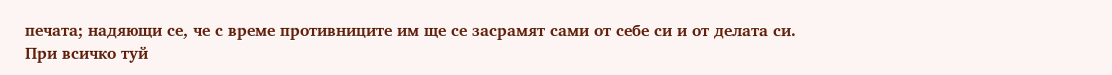печата; надяющи се, че с време противниците им ще се засрамят сами от себе си и от делата си.
При всичко туй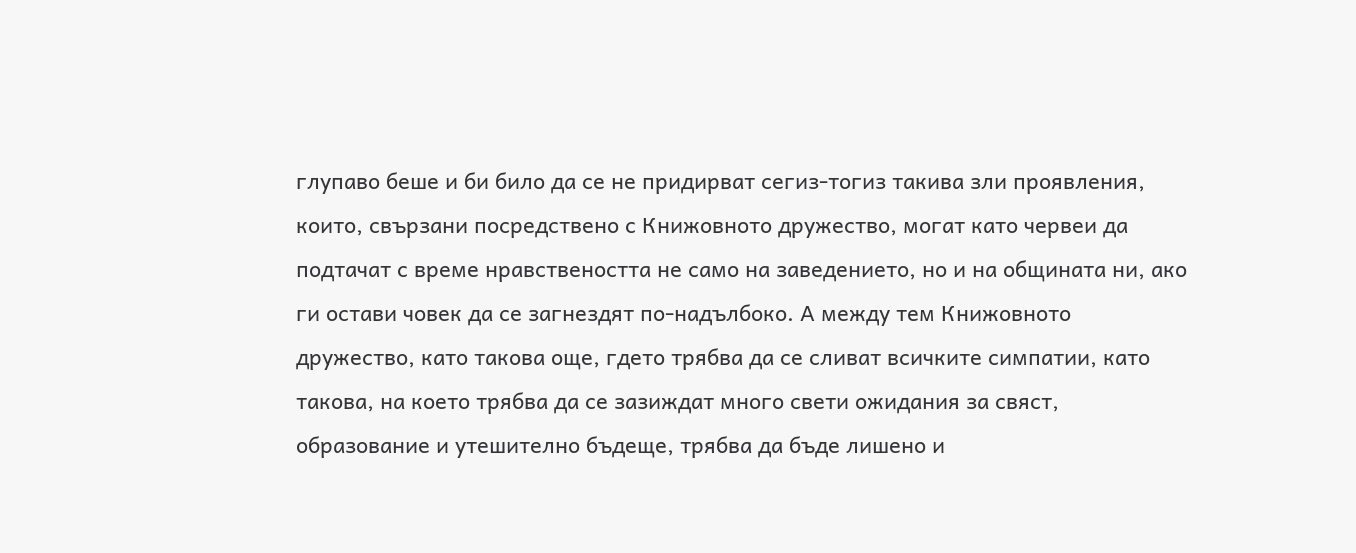глупаво беше и би било да се не придирват сегиз-тогиз такива зли проявления, които, свързани посредствено с Книжовното дружество, могат като червеи да подтачат с време нравствеността не само на заведението, но и на общината ни, ако ги остави човек да се загнездят по-надълбоко. А между тем Книжовното дружество, като такова още, гдето трябва да се сливат всичките симпатии, като такова, на което трябва да се зазиждат много свети ожидания за свяст, образование и утешително бъдеще, трябва да бъде лишено и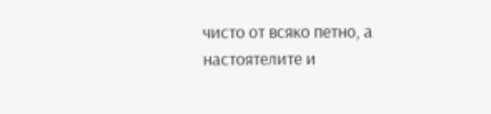чисто от всяко петно, а настоятелите и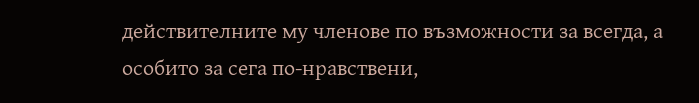действителните му членове по възможности за всегда, а особито за сега по-нравствени,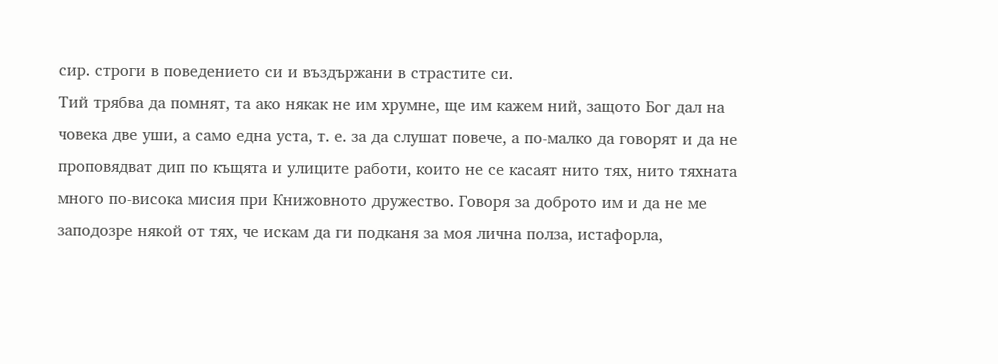сир. строги в поведението си и въздържани в страстите си.
Тий трябва да помнят, та ако някак не им хрумне, ще им кажем ний, защото Бог дал на човека две уши, а само една уста, т. е. за да слушат повече, а по-малко да говорят и да не проповядват дип по къщята и улиците работи, които не се касаят нито тях, нито тяхната много по-висока мисия при Книжовното дружество. Говоря за доброто им и да не ме заподозре някой от тях, че искам да ги подканя за моя лична полза, истафорла,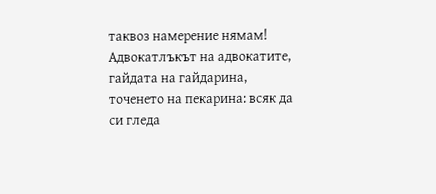таквоз намерение нямам!
Адвокатлъкът на адвокатите, гайдата на гайдарина, точенето на пекарина: всяк да си гледа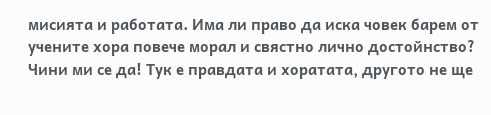мисията и работата. Има ли право да иска човек барем от учените хора повече морал и свястно лично достойнство? Чини ми се да! Тук е правдата и хоратата, другото не ще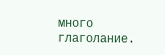много глаголание.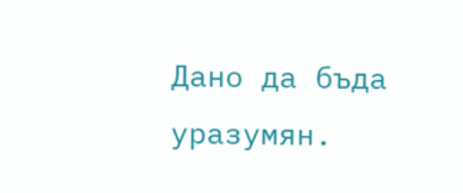Дано да бъда уразумян.